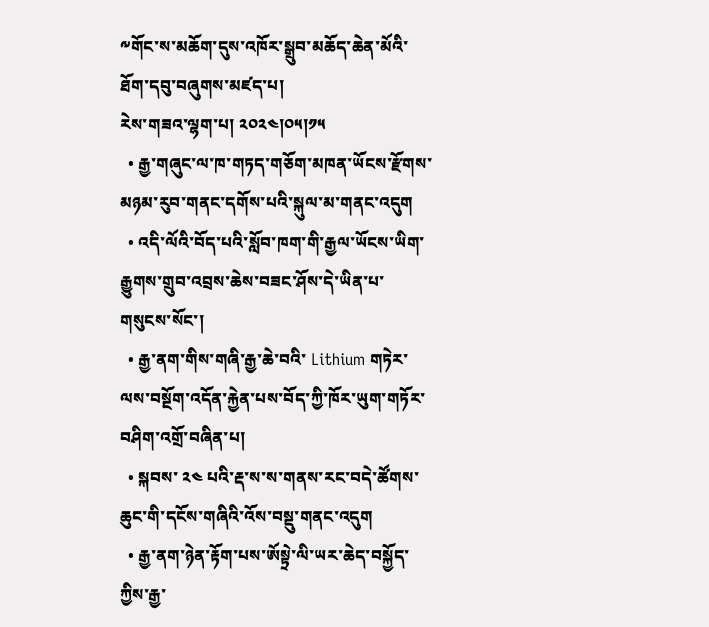༸གོང་ས་མཆོག་དུས་འཁོར་སྒྲུབ་མཆོད་ཆེན་མོའི་ཐོག་དབུ་བཞུགས་མཛད་པ།
རེས་གཟའ་ལྷག་པ། ༢༠༢༤།༠༥།༡༥
  • རྒྱ་གཞུང་ལ་ཁ་གཏད་གཅོག་མཁན་ཡོངས་རྫོགས་མཉམ་རུབ་གནང་དགོས་པའི་སྐུལ་མ་གནང་འདུག
  • འདི་ལོའི་བོད་པའི་སློབ་ཁག་གི་རྒྱལ་ཡོངས་ཡིག་རྒྱུགས་གྲུབ་འབྲས་ཆེས་བཟང་ཤོས་དེ་ཡིན་པ་གསུངས་སོང་།
  • རྒྱ་ནག་གིས་གཞི་རྒྱ་ཆེ་བའི་ Lithium གཏེར་ལས་བསྔོག་འདོན་རྐྱེན་པས་བོད་ཀྱི་ཁོར་ཡུག་གཏོར་བཤིག་འགྲོ་བཞིན་པ།
  • སྐབས་ ༢༤ པའི་རྡ་ས་ས་གནས་རང་བདེ་ཚོགས་ཆུང་གི་དངོས་གཞིའི་འོས་བསྡུ་གནང་འདུག
  • རྒྱ་ནག་ཉེན་རྟོག་པས་ཨོསྟྲེ་ལི་ཡར་ཆེད་བསྐྱོད་ཀྱིས་རྒྱ་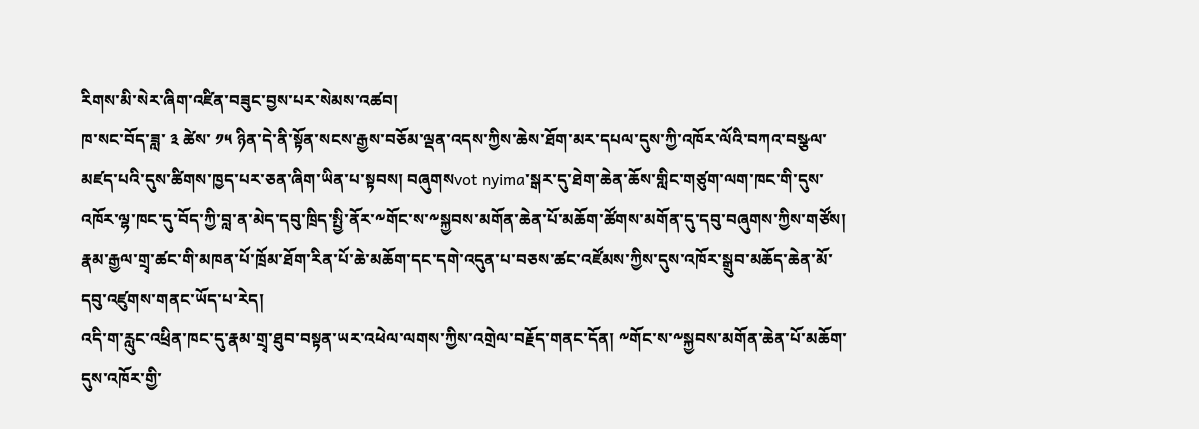རིགས་མི་སེར་ཞིག་འཛིན་བཟུང་བྱས་པར་སེམས་འཚབ།
ཁ་སང་བོད་ཟླ་ ༣ ཚེས་ ༡༥ ཉིན་དེ་ནི་སྟོན་སངས་རྒྱས་བཅོམ་ལྡན་འདས་ཀྱིས་ཆེས་ཐོག་མར་དཔལ་དུས་ཀྱི་འཁོར་ལོའི་བཀའ་བསྩལ་མཛད་པའི་དུས་ཚིགས་ཁྱད་པར་ཅན་ཞིག་ཡིན་པ་སྟབས། བཞུགསvot nyima་སྒར་དུ་ཐེག་ཆེན་ཆོས་གླིང་གཙུག་ལག་ཁང་གི་དུས་འཁོར་ལྷ་ཁང་དུ་བོད་ཀྱི་བླ་ན་མེད་དབུ་ཁྲིད་སྤྱི་ནོར་༸གོང་ས་༸སྐྱབས་མགོན་ཆེན་པོ་མཆོག་ཚོགས་མགོན་དུ་དབུ་བཞུགས་ཀྱིས་གཙོས། རྣམ་རྒྱལ་གྲྭ་ཚང་གི་མཁན་པོ་ཁྲོམ་ཐོག་རིན་པོ་ཆེ་མཆོག་དང་དགེ་འདུན་པ་བཅས་ཚང་འཛོམས་ཀྱིས་དུས་འཁོར་སྒྲུབ་མཆོད་ཆེན་མོ་དབུ་འཛུགས་གནང་ཡོད་པ་རེད།
འདི་ག་རླུང་འཕྲིན་ཁང་དུ་རྣམ་གྲྭ་ཐུབ་བསྟན་ཡར་འཕེལ་ལགས་ཀྱིས་འགྲེལ་བརྗོད་གནང་དོན། ༸གོང་ས་༸སྐྱབས་མགོན་ཆེན་པོ་མཆོག་དུས་འཁོར་གྱི་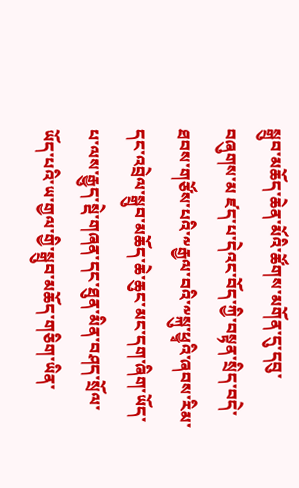སྒྲུབ་མཆོད་ཆེན་མོའི་ཚོགས་མགོན་དུ་དབུ་བཞུགས་མ ཛད་པ་དེའང་བོད་ཀྱི་བསྟན་སྲིད་བདེ་ཐབས་གཙོས་པའི་༸རྒྱལ་བའི་༸སྐུ་ཕྱྭའི་ཞབས་རིམ་དང་འབྲེལ་སྒྲུབ་མཆོད་ཆེ་ཆུང་མང་དག་ཞིག་ཡོད་པ་ལས་རྒྱུད་སྡེ་གཞན་དང་ཐུན་མིན་བཤད་སྲོལ་ཡོད་པའི་ཡ་གྱལ་གྱི་སྒྲུབ་མཆོད་གཅིག་ཡིན་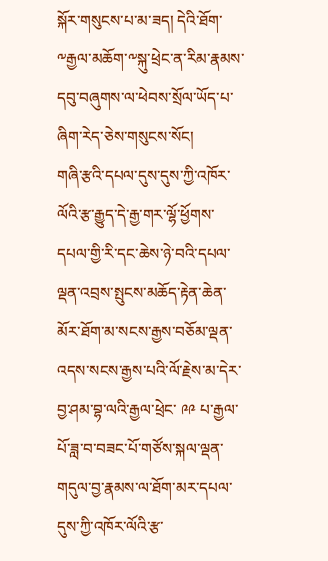སྐོར་གསུངས་པ་མ་ཟད། དེའི་ཐོག་༸རྒྱལ་མཆོག་༸སྐུ་ཕྲེང་ན་རིམ་རྣམས་དབུ་བཞུགས་ལ་ཕེབས་སྲོལ་ཡོད་པ་ཞིག་རེད་ཅེས་གསུངས་སོང།
གཞི་རྩའི་དཔལ་དུས་དུས་ཀྱི་འཁོར་ལོའི་རྩ་རྒྱུད་དེ་རྒྱ་གར་ལྷོ་ཕྱོགས་དཔལ་གྱི་རི་དང་ཆེས་ཉེ་བའི་དཔལ་ལྡན་འབྲས་སྤུངས་མཆོད་རྟེན་ཆེན་མོར་ཐོག་མ་སངས་རྒྱས་བཅོམ་ལྡན་འདས་སངས་རྒྱས་པའི་ལོ་རྗེས་མ་དེར་བྱ་ཤམ་བྷ་ལའི་རྒྱལ་ཕྲེང་ ༩༩ པ་རྒྱལ་པོ་ཟླ་བ་བཟང་པོ་གཙོས་སྐལ་ལྡན་གདུལ་བྱ་རྣམས་ལ་ཐོག་མར་དཔལ་དུས་ཀྱི་འཁོར་ལོའི་རྩ་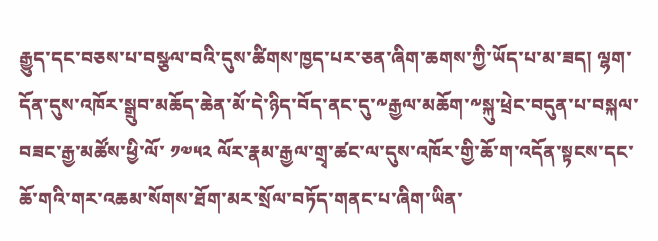རྒྱུད་དང་བཅས་པ་བསྩལ་བའི་དུས་ཚིགས་ཁྱད་པར་ཅན་ཞིག་ཆགས་ཀྱི་ཡོད་པ་མ་ཟད། ལྷག་དོན་དུས་འཁོར་སྒྲུབ་མཆོད་ཆེན་མོ་དེ་ཉིད་བོད་ནང་དུ་༸རྒྱལ་མཆོག་༸སྐུ་ཕྲེང་བདུན་པ་བསྐལ་བཟང་རྒྱ་མཚོས་ཕྱི་ལོ་ ༡༧༥༢ ལོར་རྣམ་རྒྱལ་གྲྭ་ཚང་ལ་དུས་འཁོར་གྱི་ཆོ་ག་འདོན་སྟངས་དང་ཆོ་གའི་གར་འཆམ་སོགས་ཐོག་མར་སྲོལ་བཏོད་གནང་པ་ཞིག་ཡིན་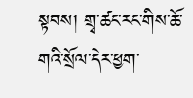སྟབས། གྲྭ་ཚང་རང་གིས་ཆོ་གའི་སྲོལ་དེར་ཕྱག་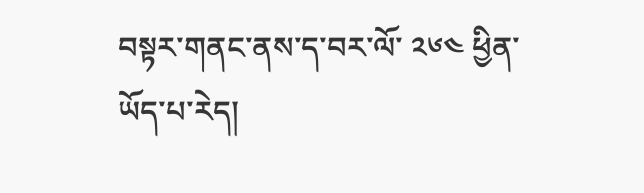བསྟར་གནང་ནས་ད་བར་ལོ་ ༢༦༤ ཕྱིན་ཡོད་པ་རེད།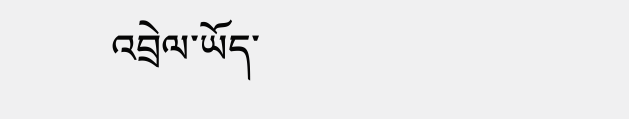འབྲེལ་ཡོད་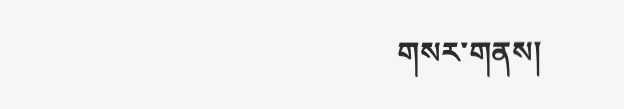གསར་གནས།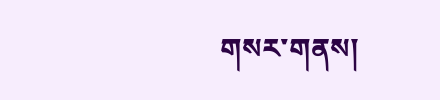གསར་གནས།